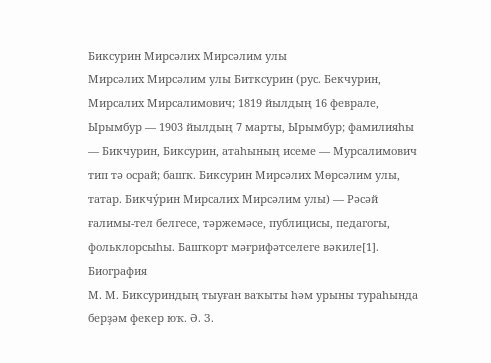Биксурин Мирсәлих Мирсәлим улы
Мирсәлих Мирсәлим улы Битксурин (рус. Бекчурин, Мирсалих Мирсалимович; 1819 йылдың 16 феврале, Ырымбур — 1903 йылдың 7 марты, Ырымбур; фамилияһы — Бикчурин, Биксурин, атаһының исеме — Мурсалимович тип тә осрай; башҡ. Биксурин Мирсәлих Мөрсәлим улы, татар. Бикчу́рин Мирсалих Мирсәлим улы) — Рәсәй ғалимы-тел белгесе, тәржемәсе, публицисы, педагогы, фольклорсыһы. Башҡорт мәғрифәтселеге вәкиле[1].
Биография
М. М. Биксуриндың тыуған ваҡыты һәм урыны тураһында берҙәм фекер юҡ. Ә. З.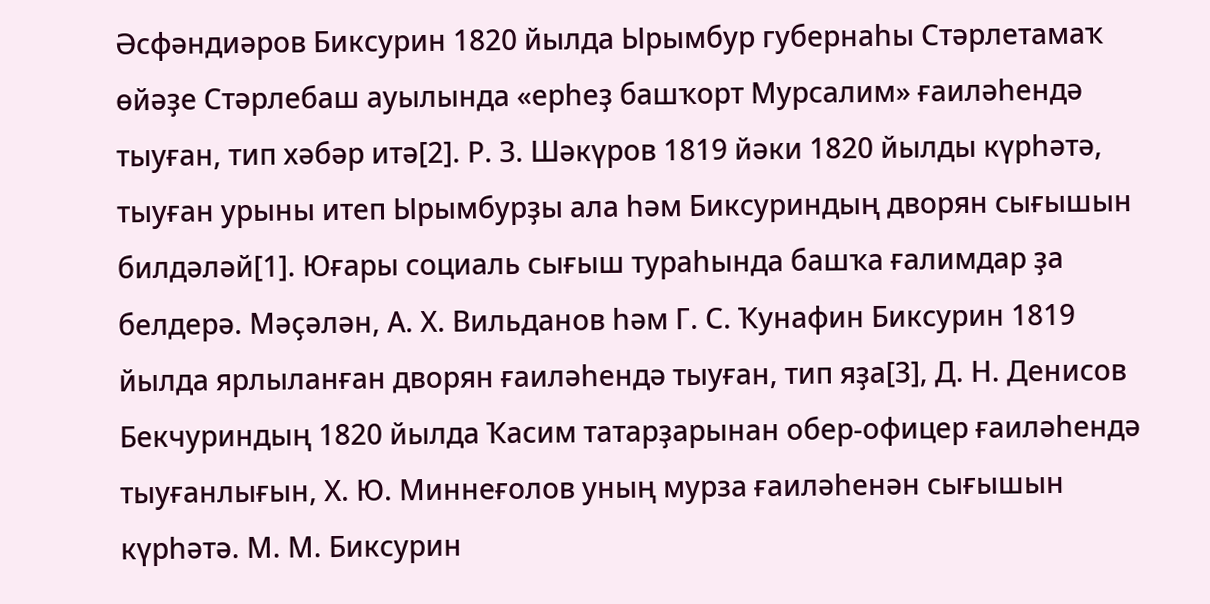Әсфәндиәров Биксурин 1820 йылда Ырымбур губернаһы Стәрлетамаҡ өйәҙе Стәрлебаш ауылында «ерһеҙ башҡорт Мурсалим» ғаиләһендә тыуған, тип хәбәр итә[2]. Р. З. Шәкүров 1819 йәки 1820 йылды күрһәтә, тыуған урыны итеп Ырымбурҙы ала һәм Биксуриндың дворян сығышын билдәләй[1]. Юғары социаль сығыш тураһында башҡа ғалимдар ҙа белдерә. Мәҫәлән, А. Х. Вильданов һәм Г. С. Ҡунафин Биксурин 1819 йылда ярлыланған дворян ғаиләһендә тыуған, тип яҙа[3], Д. Н. Денисов Бекчуриндың 1820 йылда Ҡасим татарҙарынан обер-офицер ғаиләһендә тыуғанлығын, Х. Ю. Миннеғолов уның мурза ғаиләһенән сығышын күрһәтә. М. М. Биксурин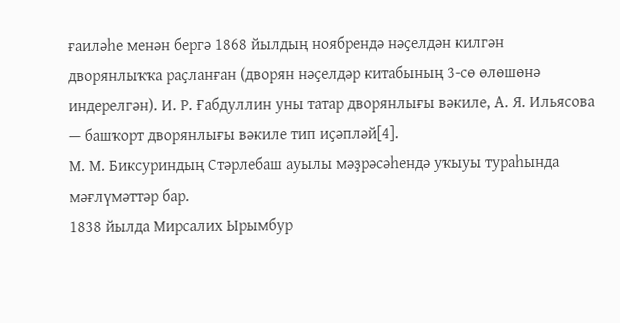ғаиләһе менән бергә 1868 йылдың ноябрендә нәҫелдән килгән дворянлыҡҡа раҫланған (дворян нәҫелдәр китабының 3-сө өлөшөнә индерелгән). И. Р. Ғабдуллин уны татар дворянлығы вәкиле, А. Я. Ильясова — башҡорт дворянлығы вәкиле тип иҫәпләй[4].
М. М. Биксуриндың Стәрлебаш ауылы мәҙрәсәһендә уҡыуы тураһында мәғлүмәттәр бар.
1838 йылда Мирсалих Ырымбур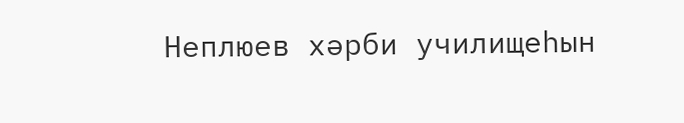Неплюев хәрби училищеһын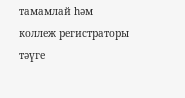тамамлай һәм коллеж регистраторы тәүге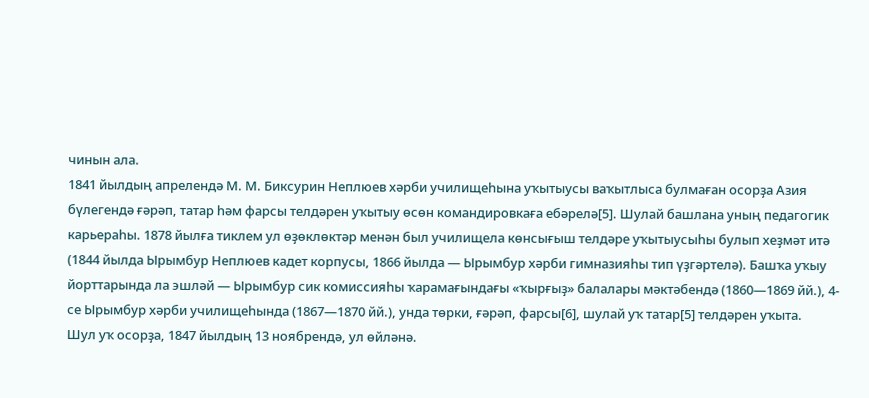чинын ала.
1841 йылдың апрелендә М. М. Биксурин Неплюев хәрби училищеһына уҡытыусы ваҡытлыса булмаған осорҙа Азия бүлегендә ғәрәп, татар һәм фарсы телдәрен уҡытыу өсөн командировкаға ебәрелә[5]. Шулай башлана уның педагогик карьераһы. 1878 йылға тиклем ул өҙөклөктәр менән был училищела көнсығыш телдәре уҡытыусыһы булып хеҙмәт итә (1844 йылда Ырымбур Неплюев кадет корпусы, 1866 йылда — Ырымбур хәрби гимназияһы тип үҙгәртелә). Башҡа уҡыу йорттарында ла эшләй — Ырымбур сик комиссияһы ҡарамағындағы «ҡырғыҙ» балалары мәктәбендә (1860—1869 йй.), 4-се Ырымбур хәрби училищеһында (1867—1870 йй.), унда төрки, ғәрәп, фарсы[6], шулай уҡ татар[5] телдәрен уҡыта.
Шул уҡ осорҙа, 1847 йылдың 13 ноябрендә, ул өйләнә.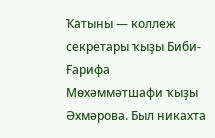Ҡатыны — коллеж секретары ҡыҙы Биби-Ғарифа Мөхәммәтшафи ҡыҙы Әхмәрова. Был никахта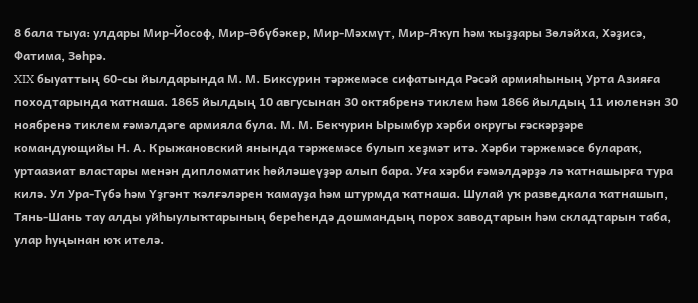8 бала тыуа: улдары Мир-Йософ, Мир-Әбүбәкер, Мир-Мәхмүт, Мир-Яҡуп һәм ҡыҙҙары Зөләйха, Хәҙисә, Фатима, Зөһрә.
XIX быуаттың 60-сы йылдарында М. М. Биксурин тәржемәсе сифатында Рәсәй армияһының Урта Азияға походтарында ҡатнаша. 1865 йылдың 10 авгусынан 30 октябренә тиклем һәм 1866 йылдың 11 июленән 30 ноябренә тиклем ғәмәлдәге армияла була. М. М. Бекчурин Ырымбур хәрби округы ғәскәрҙәре командующийы Н. А. Крыжановский янында тәржемәсе булып хеҙмәт итә. Хәрби тәржемәсе булараҡ, уртаазиат властары менән дипломатик һөйләшеүҙәр алып бара. Уға хәрби ғәмәлдәрҙә лә ҡатнашырға тура килә. Ул Ура-Түбә һәм Үҙгәнт ҡәлғәләрен ҡамауҙа һәм штурмда ҡатнаша. Шулай уҡ разведкала ҡатнашып, Тянь-Шань тау алды уйһыулыҡтарының береһендә дошмандың порох заводтарын һәм складтарын таба, улар һуңынан юҡ ителә.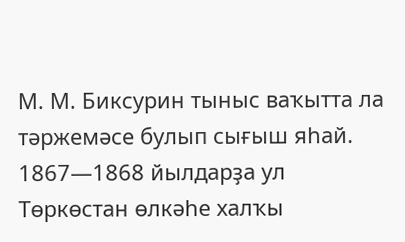М. М. Биксурин тыныс ваҡытта ла тәржемәсе булып сығыш яһай. 1867—1868 йылдарҙа ул Төркөстан өлкәһе халҡы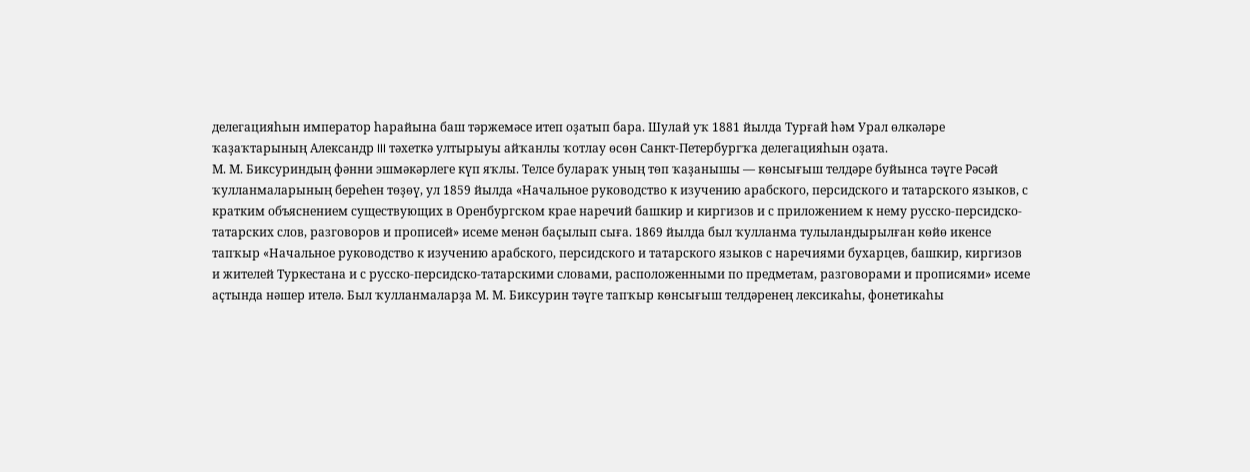делегацияһын император һарайына баш тәржемәсе итеп оҙатып бара. Шулай уҡ 1881 йылда Турғай һәм Урал өлкәләре ҡаҙаҡтарының Александр III тәхеткә ултырыуы айҡанлы ҡотлау өсөн Санкт-Петербургҡа делегацияһын оҙата.
М. М. Биксуриндың фәнни эшмәкәрлеге күп яҡлы. Телсе булараҡ уның төп ҡаҙанышы — көнсығыш телдәре буйынса тәүге Рәсәй ҡулланмаларының береһен төҙөү, ул 1859 йылда «Начальное руководство к изучению арабского, персидского и татарского языков, с кратким объяснением существующих в Оренбургском крае наречий башкир и киргизов и с приложением к нему русско-персидско-татарских слов, разговоров и прописей» исеме менән баҫылып сыға. 1869 йылда был ҡулланма тулыландырылған көйө икенсе тапҡыр «Начальное руководство к изучению арабского, персидского и татарского языков с наречиями бухарцев, башкир, киргизов и жителей Туркестана и с русско-персидско-татарскими словами, расположенными по предметам, разговорами и прописями» исеме аҫтында нәшер ителә. Был ҡулланмаларҙа М. М. Биксурин тәүге тапҡыр көнсығыш телдәренең лексикаһы, фонетикаһы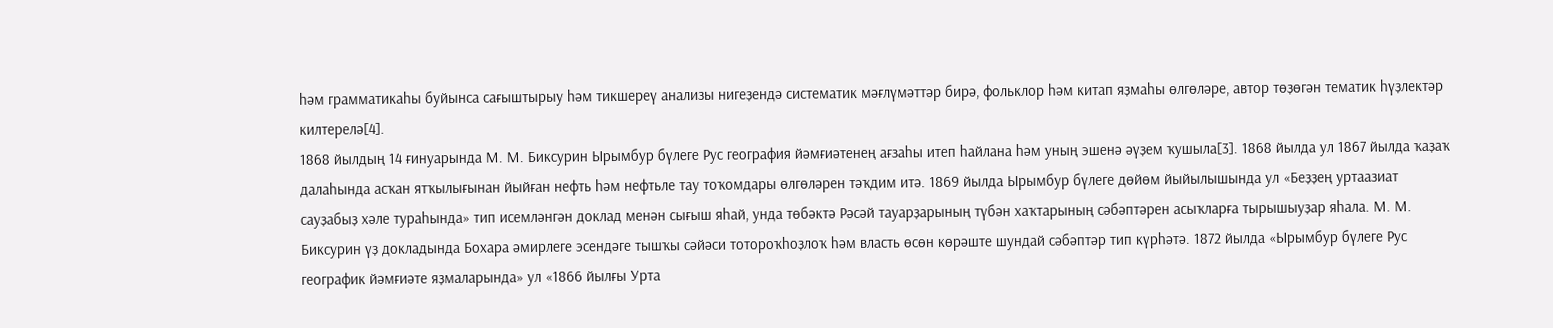һәм грамматикаһы буйынса сағыштырыу һәм тикшереү анализы нигеҙендә систематик мәғлүмәттәр бирә, фольклор һәм китап яҙмаһы өлгөләре, автор төҙөгән тематик һүҙлектәр килтерелә[4].
1868 йылдың 14 ғинуарында М. М. Биксурин Ырымбур бүлеге Рус география йәмғиәтенең ағзаһы итеп һайлана һәм уның эшенә әүҙем ҡушыла[3]. 1868 йылда ул 1867 йылда ҡаҙаҡ далаһында асҡан ятҡылығынан йыйған нефть һәм нефтьле тау тоҡомдары өлгөләрен тәҡдим итә. 1869 йылда Ырымбур бүлеге дөйөм йыйылышында ул «Беҙҙең уртаазиат сауҙабыҙ хәле тураһында» тип исемләнгән доклад менән сығыш яһай, унда төбәктә Рәсәй тауарҙарының түбән хаҡтарының сәбәптәрен асыҡларға тырышыуҙар яһала. М. М. Биксурин үҙ докладында Бохара әмирлеге эсендәге тышҡы сәйәси тотороҡһоҙлоҡ һәм власть өсөн көрәште шундай сәбәптәр тип күрһәтә. 1872 йылда «Ырымбур бүлеге Рус географик йәмғиәте яҙмаларында» ул «1866 йылғы Урта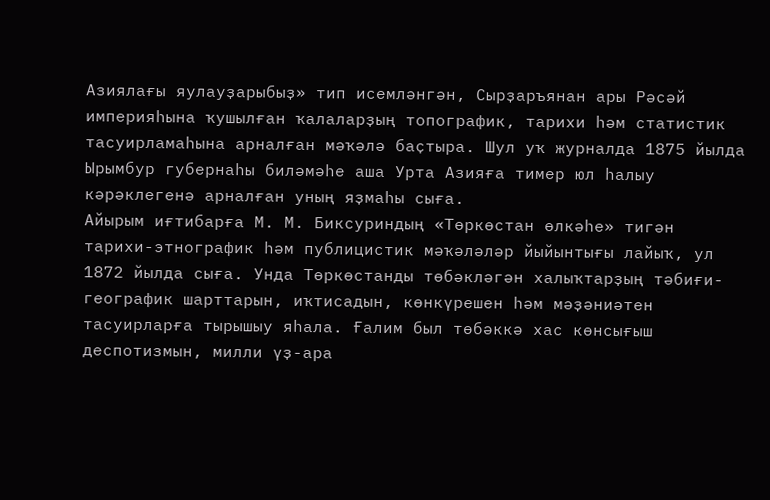Азиялағы яулауҙарыбыҙ» тип исемләнгән, Сырҙаръянан ары Рәсәй империяһына ҡушылған ҡалаларҙың топографик, тарихи һәм статистик тасуирламаһына арналған мәҡәлә баҫтыра. Шул уҡ журналда 1875 йылда Ырымбур губернаһы биләмәһе аша Урта Азияға тимер юл һалыу кәрәклегенә арналған уның яҙмаһы сыға.
Айырым иғтибарға М. М. Биксуриндың «Төркөстан өлкәһе» тигән тарихи-этнографик һәм публицистик мәҡәләләр йыйынтығы лайыҡ, ул 1872 йылда сыға. Унда Төркөстанды төбәкләгән халыҡтарҙың тәбиғи-географик шарттарын, иҡтисадын, көнкүрешен һәм мәҙәниәтен тасуирларға тырышыу яһала. Ғалим был төбәккә хас көнсығыш деспотизмын, милли үҙ-ара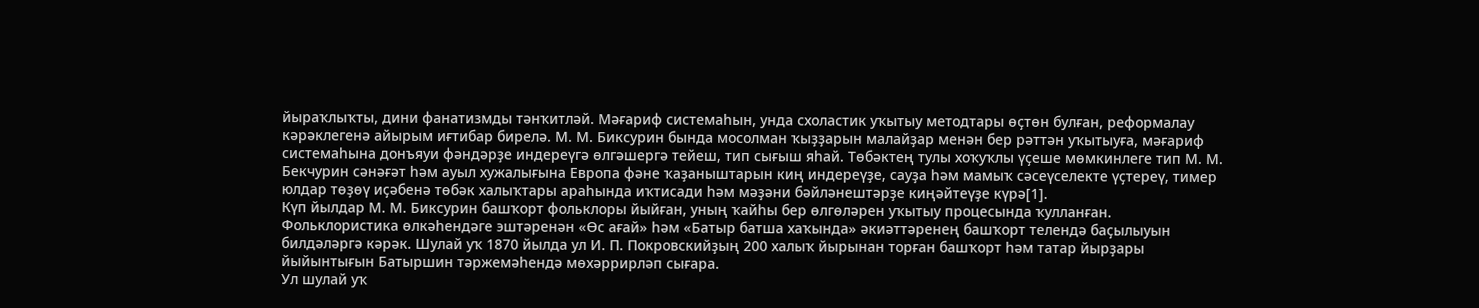йыраҡлыҡты, дини фанатизмды тәнҡитләй. Мәғариф системаһын, унда схоластик уҡытыу методтары өҫтөн булған, реформалау кәрәклегенә айырым иғтибар бирелә. М. М. Биксурин бында мосолман ҡыҙҙарын малайҙар менән бер рәттән уҡытыуға, мәғариф системаһына донъяуи фәндәрҙе индереүгә өлгәшергә тейеш, тип сығыш яһай. Төбәктең тулы хоҡуҡлы үҫеше мөмкинлеге тип М. М. Бекчурин сәнәғәт һәм ауыл хужалығына Европа фәне ҡаҙаныштарын киң индереүҙе, сауҙа һәм мамыҡ сәсеүселекте үҫтереү, тимер юлдар төҙөү иҫәбенә төбәк халыҡтары араһында иҡтисади һәм мәҙәни бәйләнештәрҙе киңәйтеүҙе күрә[1].
Күп йылдар М. М. Биксурин башҡорт фольклоры йыйған, уның ҡайһы бер өлгөләрен уҡытыу процесында ҡулланған. Фольклористика өлкәһендәге эштәренән «Өс ағай» һәм «Батыр батша хаҡында» әкиәттәренең башҡорт телендә баҫылыуын билдәләргә кәрәк. Шулай уҡ 1870 йылда ул И. П. Покровскийҙың 200 халыҡ йырынан торған башҡорт һәм татар йырҙары йыйынтығын Батыршин тәржемәһендә мөхәррирләп сығара.
Ул шулай уҡ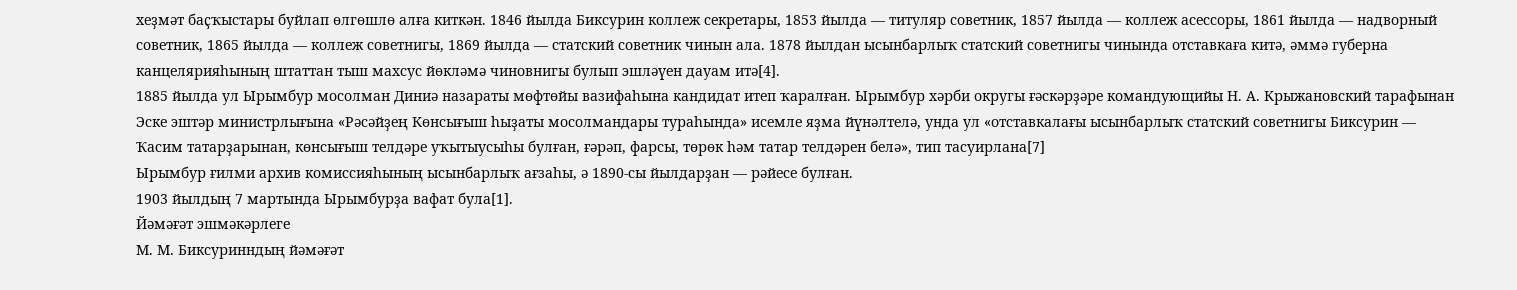хеҙмәт баҫҡыстары буйлап өлгөшлө алға киткән. 1846 йылда Биксурин коллеж секретары, 1853 йылда — титуляр советник, 1857 йылда — коллеж асессоры, 1861 йылда — надворный советник, 1865 йылда — коллеж советнигы, 1869 йылда — статский советник чинын ала. 1878 йылдан ысынбарлыҡ статский советнигы чинында отставкаға китә, әммә губерна канцелярияһының штаттан тыш махсус йөкләмә чиновнигы булып эшләүен дауам итә[4].
1885 йылда ул Ырымбур мосолман Диниә назараты мөфтөйы вазифаһына кандидат итеп ҡаралған. Ырымбур хәрби округы ғәскәрҙәре командующийы Н. А. Крыжановский тарафынан Эске эштәр министрлығына «Рәсәйҙең Көнсығыш һыҙаты мосолмандары тураһында» исемле яҙма йүнәлтелә, унда ул «отставкалағы ысынбарлыҡ статский советнигы Биксурин — Ҡасим татарҙарынан, көнсығыш телдәре уҡытыусыһы булған, ғәрәп, фарсы, төрөк һәм татар телдәрен белә», тип тасуирлана[7]
Ырымбур ғилми архив комиссияһының ысынбарлыҡ ағзаһы, ә 1890-сы йылдарҙан — рәйесе булған.
1903 йылдың 7 мартында Ырымбурҙа вафат була[1].
Йәмәғәт эшмәкәрлеге
М. М. Биксуринндың йәмәғәт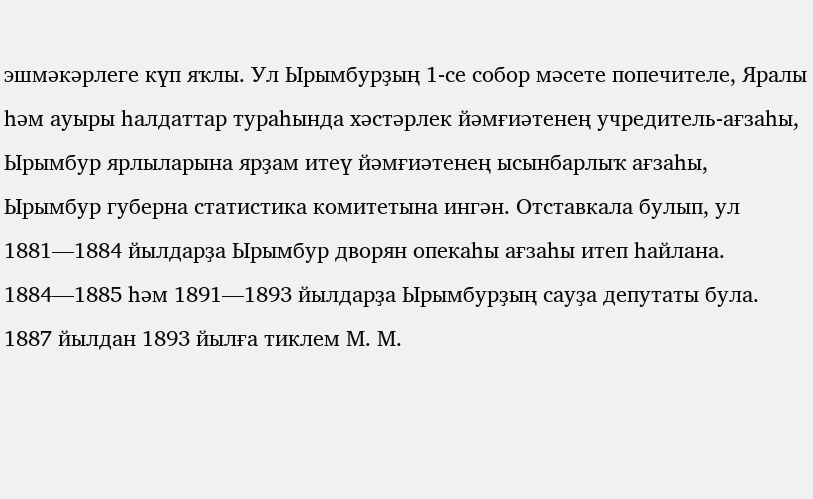эшмәкәрлеге күп яҡлы. Ул Ырымбурҙың 1-се собор мәсете попечителе, Яралы һәм ауыры һалдаттар тураһында хәстәрлек йәмғиәтенең учредитель-ағзаһы, Ырымбур ярлыларына ярҙам итеү йәмғиәтенең ысынбарлыҡ ағзаһы, Ырымбур губерна статистика комитетына ингән. Отставкала булып, ул 1881—1884 йылдарҙа Ырымбур дворян опекаһы ағзаһы итеп һайлана. 1884—1885 һәм 1891—1893 йылдарҙа Ырымбурҙың сауҙа депутаты була. 1887 йылдан 1893 йылға тиклем М. М.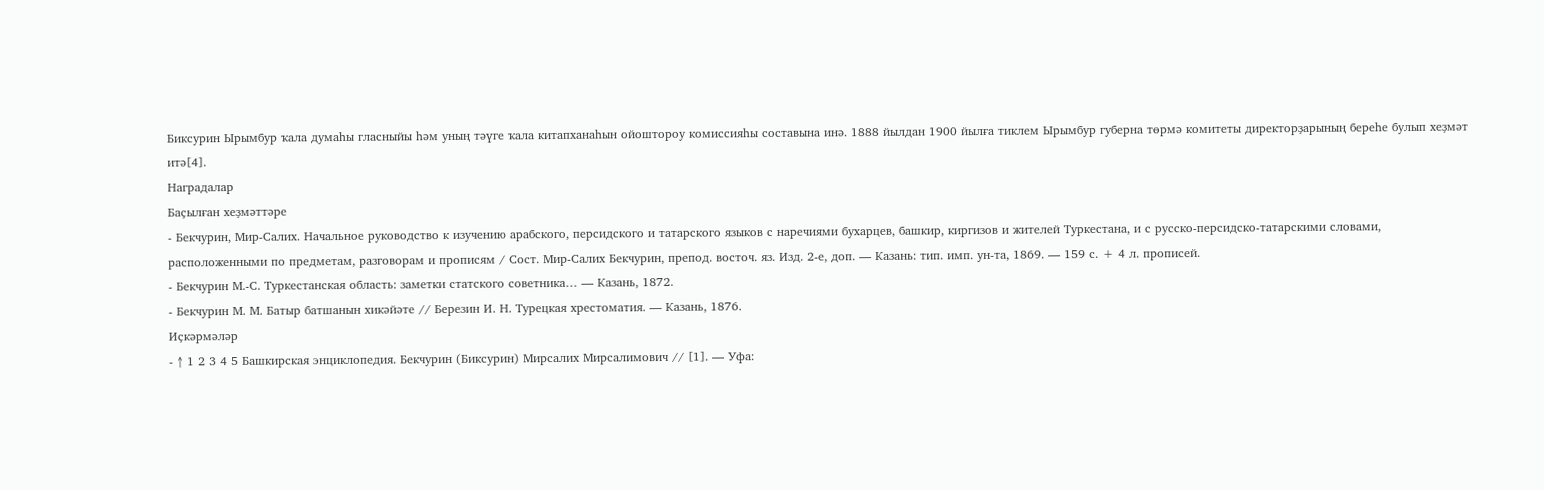Биксурин Ырымбур ҡала думаһы гласныйы һәм уның тәүге ҡала китапханаһын ойоштороу комиссияһы составына инә. 1888 йылдан 1900 йылға тиклем Ырымбур губерна төрмә комитеты директорҙарының береһе булып хеҙмәт итә[4].
Наградалар
Баҫылған хеҙмәттәре
- Бекчурин, Мир-Салих. Начальное руководство к изучению арабского, персидского и татарского языков с наречиями бухарцев, башкир, киргизов и жителей Туркестана, и с русско-персидско-татарскими словами, расположенными по предметам, разговорам и прописям / Сост. Мир-Салих Бекчурин, препод. восточ. яз. Изд. 2-е, доп. — Казань: тип. имп. ун-та, 1869. — 159 с. + 4 л. прописей.
- Бекчурин М.-С. Туркестанская область: заметки статского советника… — Казань, 1872.
- Бекчурин М. М. Батыр батшанын хикәйәте // Березин И. Н. Турецкая хрестоматия. — Казань, 1876.
Иҫкәрмәләр
- ↑ 1 2 3 4 5 Башкирская энциклопедия. Бекчурин (Биксурин) Мирсалих Мирсалимович // [1]. — Уфа: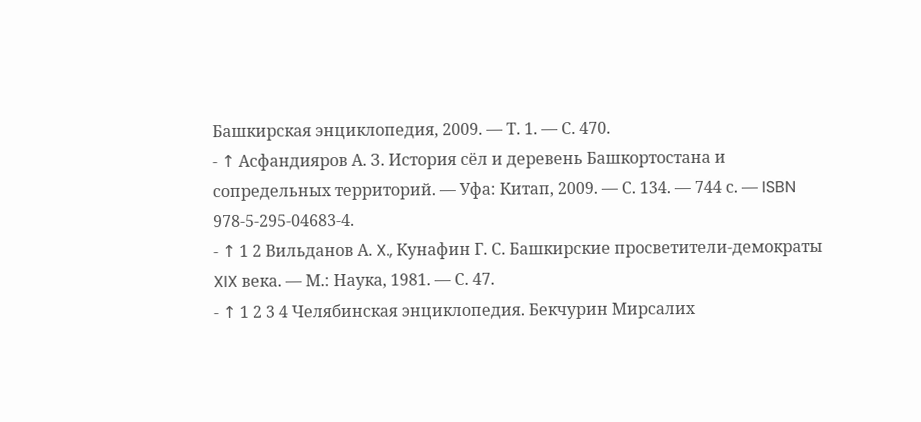Башкирская энциклопедия, 2009. — Т. 1. — С. 470.
- ↑ Асфандияров А. З. История сёл и деревень Башкортостана и сопредельных территорий. — Уфа: Китап, 2009. — С. 134. — 744 с. — ISBN 978-5-295-04683-4.
- ↑ 1 2 Вильданов А. X., Кунафин Г. С. Башкирские просветители-демократы XIX века. — М.: Наука, 1981. — С. 47.
- ↑ 1 2 3 4 Челябинская энциклопедия. Бекчурин Мирсалих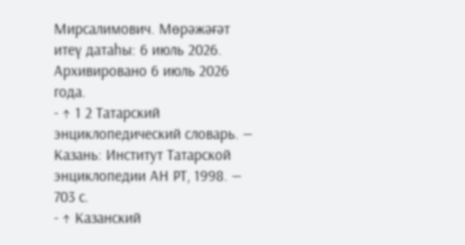Мирсалимович. Мөрәжәғәт итеү датаһы: 6 июль 2026. Архивировано 6 июль 2026 года.
- ↑ 1 2 Татарский энциклопедический словарь. — Казань: Институт Татарской энциклопедии АН РТ, 1998. — 703 с.
- ↑ Казанский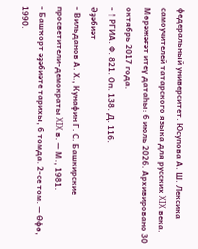федеральный университет. Юсупова А. Ш. Лексика самоучителей татарского языка для русских XIX века. Мөрәжәғәт итеү датаһы: 6 июль 2026. Архивировано 30 октябрь 2017 года.
- ↑ РГИА. Ф. 821. Оп. 138. Д. 116.
Әҙәбиәт
- Вильданов А. Х., Кунафин Г. С. Башкирские просветители-демократы XIX в. — М., 1981.
- Башҡорт әҙәбиәте тарихы, 6 томда. 2-се том. — Өфө, 1990.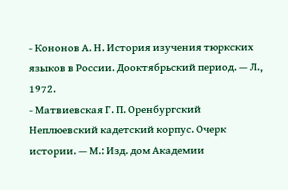- Кононов А. Н. История изучения тюркских языков в России. Дооктябрьский период. — Л., 1972.
- Матвиевская Г. П. Оренбургский Неплюевский кадетский корпус. Очерк истории. — М.: Изд. дом Академии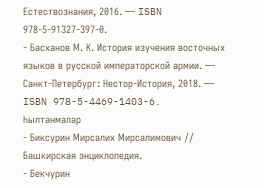Естествознания, 2016. — ISBN 978-5-91327-397-0.
- Басханов М. К. История изучения восточных языков в русской императорской армии. — Санкт-Петербург: Нестор-История, 2018. — ISBN 978-5-4469-1403-6.
Һылтанмалар
- Биксурин Мирсалих Мирсалимович // Башкирская энциклопедия.
- Бекчурин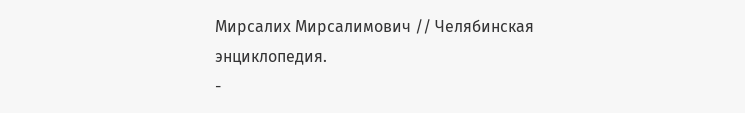Мирсалих Мирсалимович // Челябинская энциклопедия.
-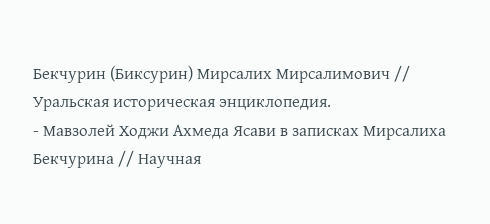Бекчурин (Биксурин) Мирсалих Мирсалимович // Уральская историческая энциклопедия.
- Мавзолей Ходжи Ахмеда Ясави в записках Мирсалиха Бекчурина // Научная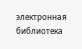электронная библиотека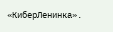«КиберЛенинка».